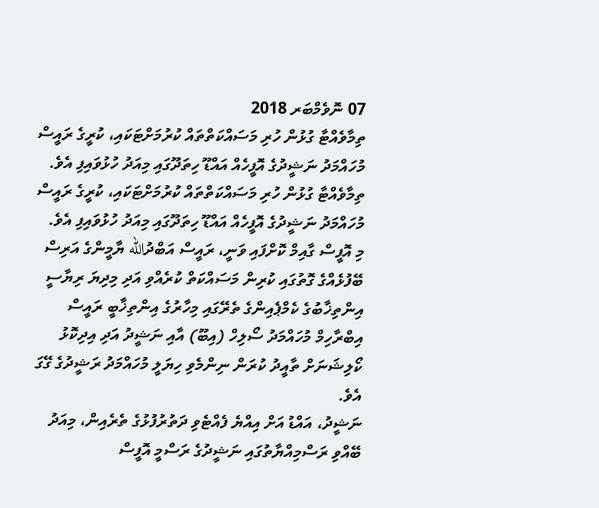07 ނޮވެމްބަރ 2018
ތިމާވެއްޓާ ގުޅުން ހުރި މަސައްކަތްތައް ކުރުމަށްޓަކައި، ކުރީގެ ރައީސް މުހައްމަދު ނަޝީދުގެ އޮފީހެއް އައްޑޫ ހިތަދޫގައި މިއަދު ހުޅުވައިފި އެވެ.
ތިމާވެއްޓާ ގުޅުން ހުރި މަސައްކަތްތައް ކުރުމަށްޓަކައި، ކުރީގެ ރައީސް މުހައްމަދު ނަޝީދުގެ އޮފީހެއް އައްޑޫ ހިތަދޫގައި މިއަދު ހުޅުވައިފި އެވެ.
މި އޮފީސް ގާއިމް ކޮށްފައި ވަނީ، ރައީސް އަބްދުالله ޔާމީންގެ އަރިސް ބޭފުޅެއްގެ ގޮތުގައި ކުރިން މަސައްކަތް ކުރެއްވި އަދި މިދިޔަ ރިޔާސީ އިންތިޚާބުގެ ކެމްޕެއިންގެ ތެރޭގައި މިހާރުގެ އިންތިޚާބީ ރައީސް އިބްރާހިމް މުހައްމަދު ސޯލިހް (އިބޫ) އާއި ނަޝީދު އަދި އިދިކޮޅު ކޯލިޝަނަށް ތާއީދު ކުރަން ނިންމެވި ހިޔަލީ މުހައްމަދު ރަޝީދުގެ ގޭގަ އެވެ.
ނަޝީދު، އައްޑު އަށް އިއްޔެ ފެއްޓެވި ދަތުރުފުޅުގެ ތެރެއިން، މިއަދު ބޭއްވި ރަސްމިއްޔާތުގައި ނަޝީދުގެ ރަސްމީ އޮފީސް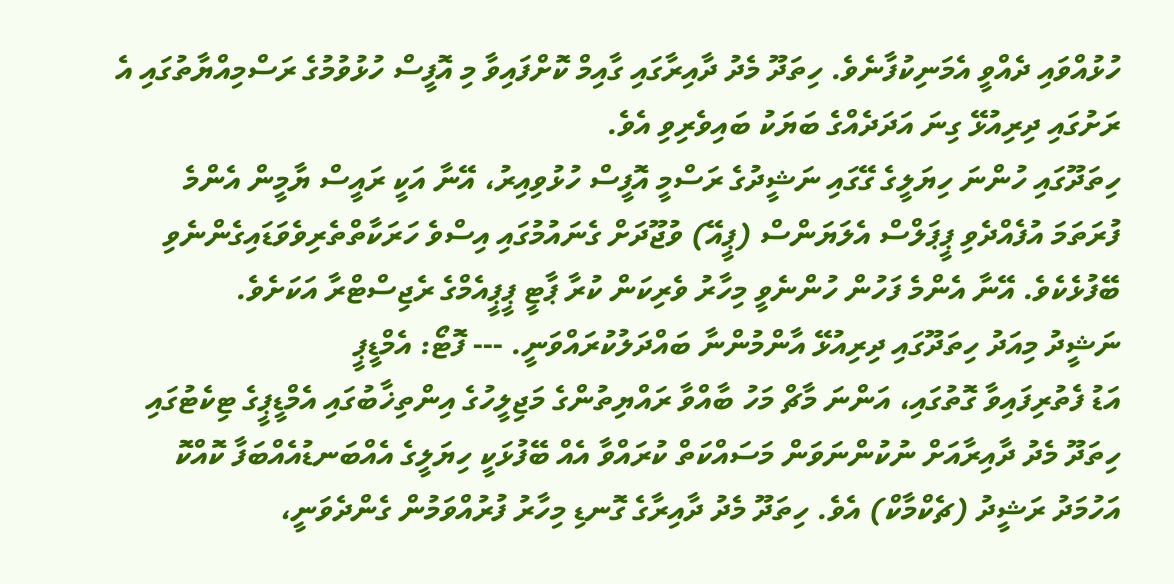ހުޅުއްވައި ދެއްވީ އެމަނިކުފާނެވެ. ހިތަދޫ މެދު ދާއިރާގައި ގާއިމް ކޮށްފައިވާ މި އޮފީސް ހުޅުވުމުގެ ރަސްމިއްޔާތުގައި އެ ރަށުގައި ދިރިއުޅޭ ގިނަ އަދަދެއްގެ ބަޔަކު ބައިވެރިވި އެވެ.
ހިތަދޫގައި ހުންނަ ހިޔަލީގެ ގޭގައި ނަޝީދުގެ ރަސްމީ އޮފީސް ހުޅުވިއިރު، އޭނާ އަކީ ރައީސް ޔާމީން އެންމެ ފުރަތަމަ އުފެއްދެވި ޕީޕަލްސް އެލަޔަންސް (ޕީއޭ) ވުޖޫދަށް ގެނައުމުގައި އިސްވެ ހަރަކާތްތެރިވެވަޑައިގެންނެވި ބޭފުޅެކެވެ. އޭނާ އެންމެ ފަހުން ހުންނެވީ މިހާރު ވެރިކަން ކުރާ ޕާޓީ ޕީޕީއެމްގެ ރެޖިސްޓްރާ އަކަށެވެ.
ނަޝީދު މިއަދު ހިތަދޫގައި ދިރިއުޅޭ އާންމުންނާ ބައްދަލުކުރައްވަނީ. --- ފޮޓޯ: އެމްޑީޕީ
އަޑު ފެތުރިފައިވާ ގޮތުގައި، އަންނަ މާޗް މަހު ބާއްވާ ރައްޔިތުންގެ މަޖިލީހުގެ އިންތިޚާބުގައި އެމްޑީޕީގެ ޓިކެޓުގައި ހިތަދޫ މެދު ދާއިރާއަށް ނުކުންނަވަން މަސައްކަތް ކުރައްވާ އެއް ބޭފުޅަކީ ހިޔަލީގެ އެއްބަނޑުއެއްބަފާ ކޮއްކޮ އަހުމަދު ރަޝީދު (ޗެކްމާކް) އެވެ. ހިތަދޫ މެދު ދާއިރާގެ ގޮނޑި މިހާރު ފުރުއްވަމުން ގެންދެވަނީ،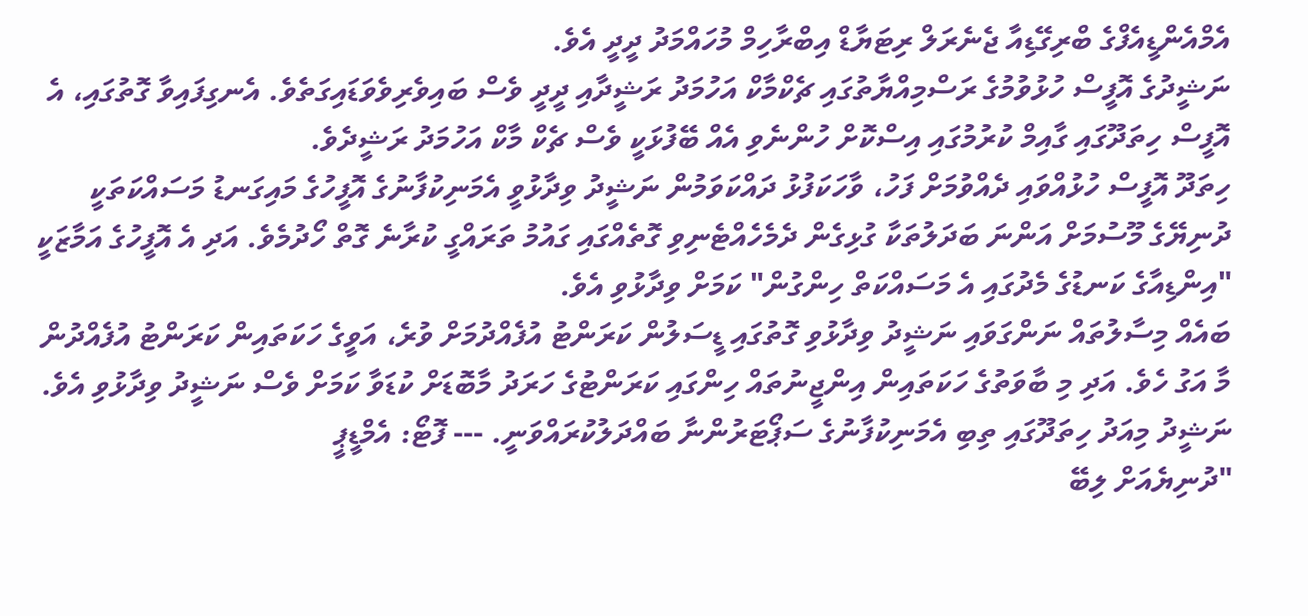އެމްއެންޑީއެފްގެ ބްރިގޭޑިއާ ޖެނެރަލް ރިޓަޔާޑް އިބްރާހިމް މުހައްމަދު ދީދީ އެވެ.
ނަޝީދުގެ އޮފީސް ހުޅުވުމުގެ ރަސްމިއްޔާތުގައި ޗެކްމާކް އަހުމަދު ރަޝީދާއި ދީދީ ވެސް ބައިވެރިވެވަޑައިގަތެވެ. އެނގިފައިވާ ގޮތުގައި، އެ އޮފީސް ހިތަދޫގައި ގާއިމް ކުރުމުގައި އިސްކޮށް ހުންނެވި އެއް ބޭފުޅަކީ ވެސް ޗެކް މާކް އަހުމަދު ރަޝީދެވެ.
ހިތަދޫ އޮފީސް ހުޅުއްވައި ދެއްވުމަށް ފަހު، ވާހަކަފުޅު ދައްކަވަމުން ނަޝީދު ވިދާޅުވީ އެމަނިކުފާނުގެ އޮފީހުގެ މައިގަނޑު މަސައްކަތަކީ ދުނިޔޭގެ މޫސުމަށް އަންނަ ބަދަލުތަކާ ގުޅިގެން ދެމެހެއްޓެނިވި ގޮތެއްގައި ގައުމު ތަރައްގީ ކުރާނެ ގޮތް ހޯދުމެވެ. އަދި އެ އޮފީހުގެ އަމާޒަކީ "އިންޑިއާގެ ކަނޑުގެ މެދުގައި އެ މަސައްކަތް ހިންގުން" ކަމަށް ވިދާޅުވި އެވެ.
ބައެއް މިސާލުތައް ނަންގަވައި ނަޝީދު ވިދާޅުވި ގޮތުގައި ޑީސަލުން ކަރަންޓު އުފެއްދުމަށް ވުރެ، އަވީގެ ހަކަތައިން ކަރަންޓު އުފެއްދުން މާ އަގު ހެވެ. އަދި މި ބާވަތުގެ ހަކަތައިން އިންޖީނުތައް ހިންގައި ކަރަންޓުގެ ހަރަދު މާބޮޑަށް ކުޑަވާ ކަމަށް ވެސް ނަޝީދު ވިދާޅުވި އެވެ.
ނަޝީދު މިއަދު ހިތަދޫގައި ތިބި އެމަނިކުފާނުގެ ސަޕޯޓަރުންނާ ބައްދަލުކުރައްވަނީ. --- ފޮޓޯ: އެމްޑީޕީ
"ދުނިޔެއަށް ލިބޭ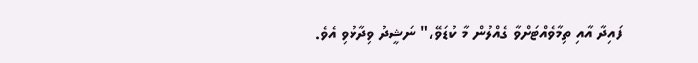ފައިދާ އާއި ތިމާވެއްޓަށްވާ ގެއްލުން މާ ކުޑަވޭ،" ނަޝީދު ވިދާޅުވި އެވެ.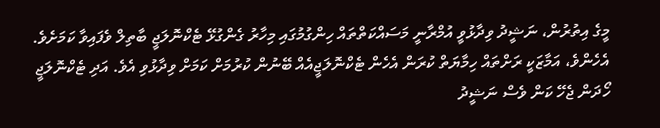މީގެ އިތުރުން، ނަޝީދު ވިދާޅުވީ އުމްރާނީ މަސައްކަތްތައް ހިންގުމުގައި މިހާރު ގެންގުޅޭ ޓެކްނޮލަޖީ ބާތިލް ވެފައިވާ ކަމަށެވެ. އެހެންވެ، އަމާޒަކީ ރަށްތައް ހިމާޔަތް ކުރަން އެހެން ޓެކްނޮލަޖީއެއް ބޭނުން ކުރުމަށް ކަމަށް ވިދާޅުވި އެވެ. އަދި ޓެކްނޮލަޖީ ހޯދަން ޖެހޭ ކަން ވެސް ނަޝީދު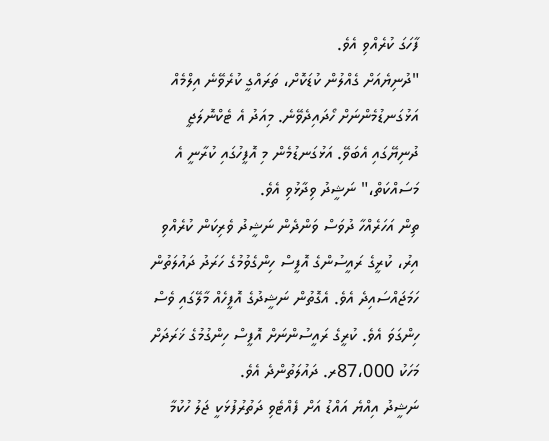ފާހަގަ ކުރެއްވި އެވެ.
"ދުނިޔެއަށް ގެއްލުން ކުޑަކޮށް، ތަރައްގީ ކުރެވޭނެ އިލްމެއް އަޅުގަނޑުމެންނަށް ހޯދައިދެވޭނެ. މިއަދު އެ ޓެކްނޮލަޖީ ދުނިޔޭގައި އެބަވޭ. އަޅުގަނޑުމެން މި އޮފީހުގައި ކުރާނީ އެ މަސައްކަތް،" ނަޝީދު ވިދާޅުވި އެވެ.
ތިން އަހަރެއްހާ ދުވަސް ވަންދެން ނަޝީދު ވެރިކަން ކުރެއްވި އިރު، ކުރީގެ ރައީސުންގެ އޮފީސް ހިންގެވުމުގެ ހަރަދު ދައުލަތުން ހަމަޖައްސައިދެ އެވެ. އެގޮތުން ނަޝީދުގެ އޮފީހެއް މާލޭގައި ވެސް ހިންގަވަ އެވެ. ކުރީގެ ރައީސުންނަށް އޮފީސް ހިންގުމުގެ ޚަރަދަށް މަހަކު 87،000ރ. ދައުލަތުންދެ އެވެ.
ނަޝީދު އިއްޔެ އައްޑު އަށް ފެއްޓެވި ދަތުރުފުޅަކީ ޖަލު ހުކުމާ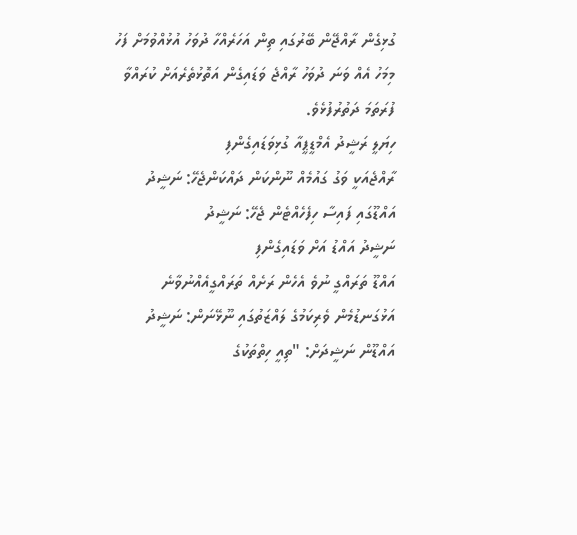ގުޅިގެން ރާއްޖޭން ބޭރުގައި ތިން އަހަރެއްހާ ދުވަހު އުޅުއްވުމަށް ފަހު މިމަހު އެއް ވަނަ ދުވަހު ރާއްޖެ ވަޑައިގެން އަތޮޅުތެރެއަށް ކުރައްވާ ފުރަތަމަ ދަތުރުފުޅެވެ.
ހިޔަލީ ރަޝީދު އެމްޑީޕީއާ ގުޅިވަޑައިގެންފި
ރާއްޖެއަކީ ވަގު ގައުމެއް ނޫންކަން ދައްކަންޖެހޭ: ނަޝީދު
އައްޑޫގައި ފައިސާ ހިފެހެއްޓެން ޖެހޭ: ނަޝީދު
ނަޝީދު އައްޑު އަށް ވަޑައިގެންފި
އައްޑޫ ތަރައްގީ ނުވެ އެހެން ރަށެއް ތަރައްގީއެއްނުވާނެ
އަޅުގަނޑުމެން ވެރިކަމުގެ ލައްޒަތުގައި ނޫޅޭނަން: ނަޝީދު
އައްޑޫން ނަޝީދަށް: "ތިއީ ހިތްތަކުގެ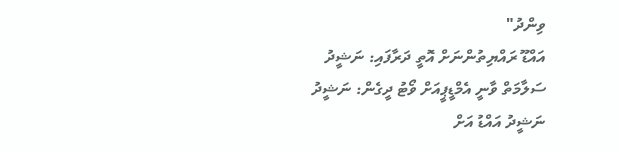ވިންދު"
އައްޑޫ ރައްޔިތުންނަށް އޮތީ ދަރާފައި: ނަޝީދު
ސަލާމަތް ވާނީ އެމްޑީޕީއަށް ވޯޓު ދީގެން: ނަޝީދު
ނަޝީދު އައްޑު އަށް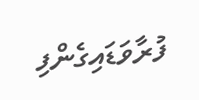ފުރާވަޑައިގެންފި